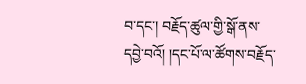བ་དང་། བརྗོད་ཚུལ་གྱི་སྒོ་ནས་དབྱེ་བའོ། །དང་པོ་ལ་ཚོགས་བརྗོད་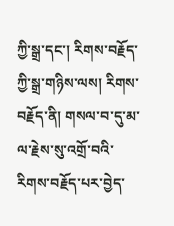ཀྱི་སྒྲ་དང་། རིགས་བརྗོད་ཀྱི་སྒྲ་གཉིས་ལས། རིགས་བརྗོད་ནི། གསལ་བ་དུ་མ་ལ་རྗེས་སུ་འགྲོ་བའི་རིགས་བརྗོད་པར་བྱེད་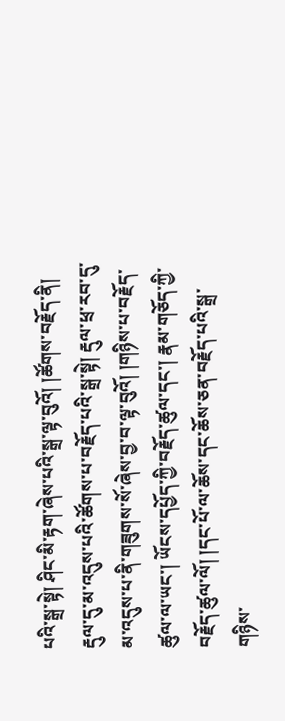པའི་སྒྲ་སྟེ། ཤིང་མི་རྟག་ཞེས་པའི་སྒྲ་ལྟ་བུའོ། །ཚོགས་བརྗོད་ནི། རྡུལ་དུ་མ་འདུས་པའི་ཚོགས་པ་བརྗོད་པའི་སྒྲ་སྟེ། རྡུལ་ཕྲ་རབ་དུ་མ་འདུས་པ་ནི་གཟུགས་སོ་ཞེས་བྱ་བ་ལྟ་བུའོ། །གཉིས་པ་བརྗོད་ཚུལ་ལ་ཡང་། ཡོངས་དཔྱོད་ཀྱི་བརྗོད་ཚུལ་དང་། རྣམ་གཅོད་ཀྱི་བརྗོད་ཚུལ་ལོ། །དང་པོ་ལ་ཆོས་དང་ཆོས་ཅན་བརྗོད་པའི་སྒྲ་གཉིས་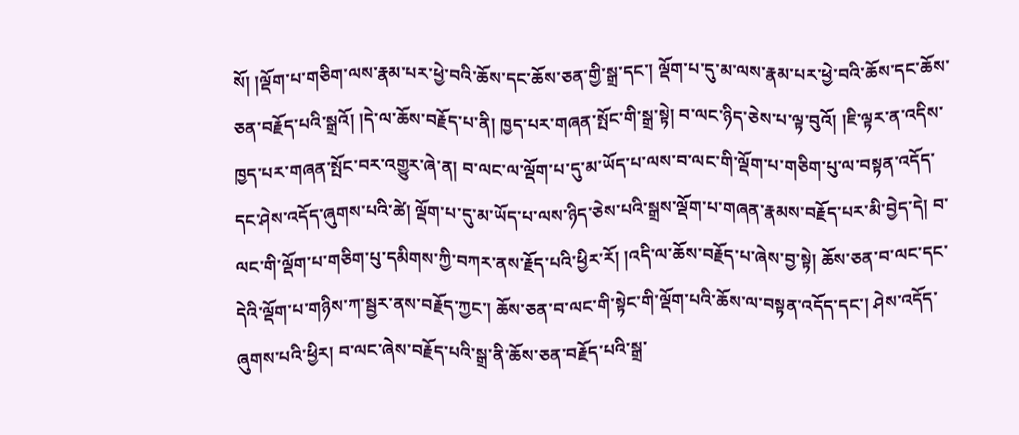སོ། །ལྡོག་པ་གཅིག་ལས་རྣམ་པར་ཕྱེ་བའི་ཆོས་དང་ཆོས་ཅན་གྱི་སྒྲ་དང་། ལྡོག་པ་དུ་མ་ལས་རྣམ་པར་ཕྱེ་བའི་ཆོས་དང་ཆོས་ཅན་བརྗོད་པའི་སྒྲའོ། །དེ་ལ་ཆོས་བརྗོད་པ་ནི། ཁྱད་པར་གཞན་སྤོང་གི་སྒྲ་སྟེ། བ་ལང་ཉིད་ཅེས་པ་ལྟ་བུའོ། །ཇི་ལྟར་ན་འདིས་ཁྱད་པར་གཞན་སྤོང་བར་འགྱུར་ཞེ་ན། བ་ལང་ལ་ལྡོག་པ་དུ་མ་ཡོད་པ་ལས་བ་ལང་གི་ལྡོག་པ་གཅིག་པུ་ལ་བསྟན་འདོད་དང་ཤེས་འདོད་ཞུགས་པའི་ཚེ། ལྡོག་པ་དུ་མ་ཡོད་པ་ལས་ཉིད་ཅེས་པའི་སྒྲས་ལྡོག་པ་གཞན་རྣམས་བརྗོད་པར་མི་བྱེད་དེ། བ་ལང་གི་ལྡོག་པ་གཅིག་པུ་དམིགས་ཀྱི་བཀར་ནས་རྗོད་པའི་ཕྱིར་རོ། །འདི་ལ་ཆོས་བརྗོད་པ་ཞེས་བྱ་སྟེ། ཆོས་ཅན་བ་ལང་དང་དེའི་ལྡོག་པ་གཉིས་ཀ་སྦྱར་ནས་བརྗོད་ཀྱང་། ཆོས་ཅན་བ་ལང་གི་སྟེང་གི་ལྡོག་པའི་ཆོས་ལ་བསྟན་འདོད་དང་། ཤེས་འདོད་ཞུགས་པའི་ཕྱིར། བ་ལང་ཞེས་བརྗོད་པའི་སྒྲ་ནི་ཆོས་ཅན་བརྗོད་པའི་སྒྲ་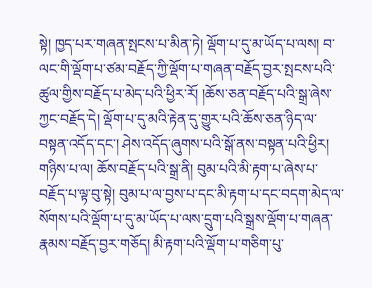སྟེ། ཁྱད་པར་གཞན་སྤངས་པ་མིན་ཏེ། ལྡོག་པ་དུ་མ་ཡོད་པ་ལས། བ་ལང་གི་ལྡོག་པ་ཙམ་བརྗོད་ཀྱི་ལྡོག་པ་གཞན་བརྗོད་བྱར་སྤངས་པའི་ཚུལ་གྱིས་བརྗོད་པ་མེད་པའི་ཕྱིར་རོ། །ཆོས་ཅན་བརྗོད་པའི་སྒྲ་ཞེས་ཀྱང་བརྗོད་དེ། ལྡོག་པ་དུ་མའི་རྟེན་དུ་གྱུར་པའི་ཆོས་ཅན་ཉིད་ལ་བསྟན་འདོད་དང་། ཤེས་འདོད་ཞུགས་པའི་སྒོ་ནས་བསྟན་པའི་ཕྱིར། གཉིས་པ་ལ། ཆོས་བརྗོད་པའི་སྒྲ་ནི། བུམ་པའི་མི་རྟག་པ་ཞེས་པ་བརྗོད་པ་ལྟ་བུ་སྟེ། བུམ་པ་ལ་བྱས་པ་དང་མི་རྟག་པ་དང་བདག་མེད་ལ་སོགས་པའི་ལྡོག་པ་དུ་མ་ཡོད་པ་ལས་དྲུག་པའི་སྒྲས་ལྡོག་པ་གཞན་རྣམས་བརྗོད་བྱར་གཅོད། མི་རྟག་པའི་ལྡོག་པ་གཅིག་པུ་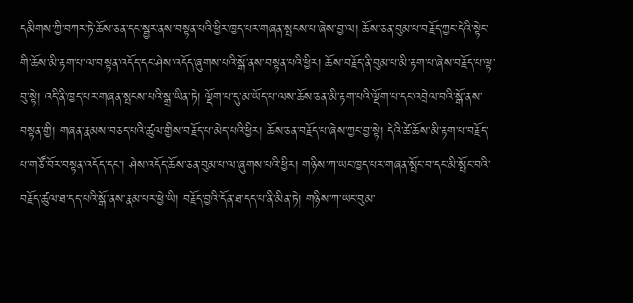དམིགས་ཀྱི་བཀར་ཏེ་ཆོས་ཅན་དང་སྦྱར་ནས་བསྟན་པའི་ཕྱིར་ཁྱད་པར་གཞན་སྤངས་པ་ཞེས་བྱ་ལ། ཆོས་ཅན་བུམ་པ་བརྗོད་ཀྱང་དེའི་སྟེང་གི་ཆོས་མི་རྟག་པ་ལ་བསྟན་འདོད་དང་ཤེས་འདོད་ཞུགས་པའི་སྒོ་ནས་བསྟན་པའི་ཕྱིར། ཆོས་བརྗོད་ནི་བུམ་པ་མི་རྟག་པ་ཞེས་བརྗོད་པ་ལྟ་བུ་སྟེ། འདི་ནི་ཁྱད་པར་གཞན་སྤངས་པའི་སྒྲ་ཡིན་ཏེ། ལྡོག་པ་དུ་མ་ཡོད་པ་ལས་ཆོས་ཅན་མི་རྟག་པའི་ལྡོག་པ་དང་འབྲེལ་བའི་སྒོ་ནས་བསྟན་གྱི། གཞན་རྣམས་བཅད་པའི་ཚུལ་གྱིས་བརྗོད་པ་མེད་པའི་ཕྱིར། ཆོས་ཅན་བརྗོད་པ་ཞེས་ཀྱང་བྱ་སྟེ། དེའི་ཚེ་ཆོས་མི་རྟག་པ་བརྗོད་པ་གཙོ་བོར་བསྟན་འདོད་དང་། ཤེས་འདོད་ཆོས་ཅན་བུམ་པ་ལ་ཞུགས་པའི་ཕྱིར། གཉིས་ཀ་ཡང་ཁྱད་པར་གཞན་སྤོང་བ་དང་མི་སྤོང་བའི་བརྗོད་ཚུལ་ཐ་དད་པའི་སྒོ་ནས་རྣམ་པར་ཕྱེ་ཡི། བརྗོད་བྱའི་དོན་ཐ་དད་པ་ནི་མིན་ཏེ། གཉིས་ཀ་ཡང་བུམ་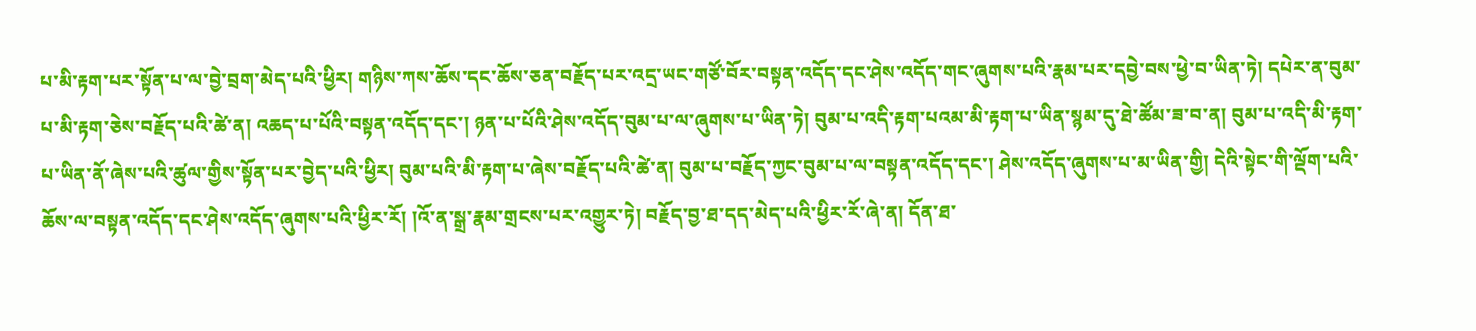པ་མི་རྟག་པར་སྟོན་པ་ལ་བྱེ་བྲག་མེད་པའི་ཕྱིར། གཉིས་ཀས་ཆོས་དང་ཆོས་ཅན་བརྗོད་པར་འདྲ་ཡང་གཙོ་བོར་བསྟན་འདོད་དང་ཤེས་འདོད་གང་ཞུགས་པའི་རྣམ་པར་དབྱེ་བས་ཕྱེ་བ་ཡིན་ཏེ། དཔེར་ན་བུམ་པ་མི་རྟག་ཅེས་བརྗོད་པའི་ཚེ་ན། འཆད་པ་པོའི་བསྟན་འདོད་དང་། ཉན་པ་པོའི་ཤེས་འདོད་བུམ་པ་ལ་ཞུགས་པ་ཡིན་ཏེ། བུམ་པ་འདི་རྟག་པའམ་མི་རྟག་པ་ཡིན་སྙམ་དུ་ཐེ་ཚོམ་ཟ་བ་ན། བུམ་པ་འདི་མི་རྟག་པ་ཡིན་ནོ་ཞེས་པའི་ཚུལ་གྱིས་སྟོན་པར་བྱེད་པའི་ཕྱིར། བུམ་པའི་མི་རྟག་པ་ཞེས་བརྗོད་པའི་ཚེ་ན། བུམ་པ་བརྗོད་ཀྱང་བུམ་པ་ལ་བསྟན་འདོད་དང་། ཤེས་འདོད་ཞུགས་པ་མ་ཡིན་གྱི། དེའི་སྟེང་གི་ལྡོག་པའི་ཆོས་ལ་བསྟན་འདོད་དང་ཤེས་འདོད་ཞུགས་པའི་ཕྱིར་རོ། །འོ་ན་སྒྲ་རྣམ་གྲངས་པར་འགྱུར་ཏེ། བརྗོད་བྱ་ཐ་དད་མེད་པའི་ཕྱིར་རོ་ཞེ་ན། དོན་ཐ་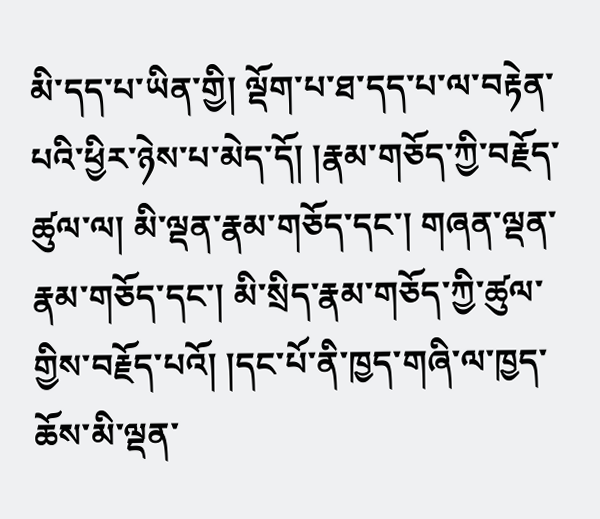མི་དད་པ་ཡིན་གྱི། ལྡོག་པ་ཐ་དད་པ་ལ་བརྟེན་པའི་ཕྱིར་ཉེས་པ་མེད་དོ། །རྣམ་གཅོད་ཀྱི་བརྗོད་ཚུལ་ལ། མི་ལྡན་རྣམ་གཅོད་དང་། གཞན་ལྡན་རྣམ་གཅོད་དང་། མི་སྲིད་རྣམ་གཅོད་ཀྱི་ཚུལ་གྱིས་བརྗོད་པའོ། །དང་པོ་ནི་ཁྱད་གཞི་ལ་ཁྱད་ཆོས་མི་ལྡན་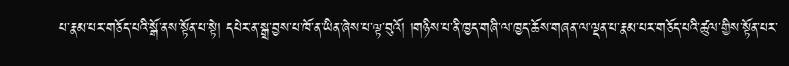པ་རྣམ་པར་གཅོད་པའི་སྒོ་ནས་སྟོན་པ་སྟེ། དཔེར་ན་སྒྲ་བྱས་པ་ཁོ་ན་ཡིན་ཞེས་པ་ལྟ་བུའོ། །གཉིས་པ་ནི་ཁྱད་གཞི་ལ་ཁྱད་ཆོས་གཞན་ལ་ལྡན་པ་རྣམ་པར་གཅོད་པའི་ཚུལ་གྱིས་སྟོན་པར་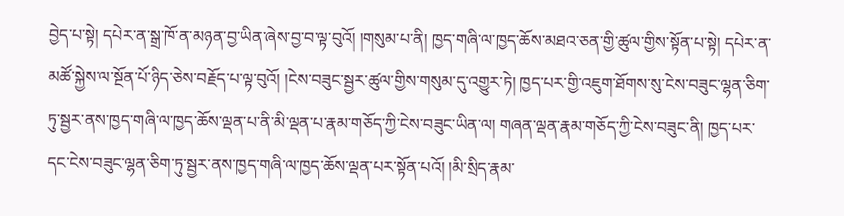བྱེད་པ་སྟེ། དཔེར་ན་སྒྲ་ཁོ་ན་མཉན་བྱ་ཡིན་ཞེས་བྱ་བ་ལྟ་བུའོ། །གསུམ་པ་ནི། ཁྱད་གཞི་ལ་ཁྱད་ཆོས་མཐའ་ཅན་གྱི་ཚུལ་གྱིས་སྟོན་པ་སྟེ། དཔེར་ན་མཚོ་སྐྱེས་ལ་སྔོན་པོ་ཉིད་ཅེས་བརྗོད་པ་ལྟ་བུའོ། །ངེས་བཟུང་སྦྱར་ཚུལ་གྱིས་གསུམ་དུ་འགྱུར་ཏེ། ཁྱད་པར་གྱི་འཇུག་ཐོགས་སུ་ངེས་བཟུང་ལྷན་ཅིག་ཏུ་སྦྱར་ནས་ཁྱད་གཞི་ལ་ཁྱད་ཆོས་ལྡན་པ་ནི་མི་ལྡན་པ་རྣམ་གཅོད་ཀྱི་ངེས་བཟུང་ཡིན་ལ། གཞན་ལྡན་རྣམ་གཅོད་ཀྱི་ངེས་བཟུང་ནི། ཁྱད་པར་དང་ངེས་བཟུང་ལྷན་ཅིག་ཏུ་སྦྱར་ནས་ཁྱད་གཞི་ལ་ཁྱད་ཆོས་ལྡན་པར་སྟོན་པའོ། །མི་སྲིད་རྣམ་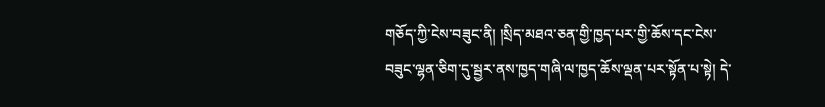གཅོད་ཀྱི་ངེས་བཟུང་ནི། །སྲིད་མཐའ་ཅན་གྱི་ཁྱད་པར་གྱི་ཆོས་དང་ངེས་བཟུང་ལྷན་ཅིག་དུ་སྦྱར་ནས་ཁྱད་གཞི་ལ་ཁྱད་ཆོས་ལྡན་པར་སྟོན་པ་སྟེ། དེ་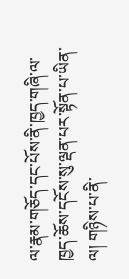ལ་རྣམ་གཅོད་དང་པོས་ནི་ཁྱད་གཞི་ལ་ཁྱད་ཆོས་དངོས་སུ་ལྡན་པར་སྟོན་པ་ཡིན་ལ། གཉིས་པ་ནི་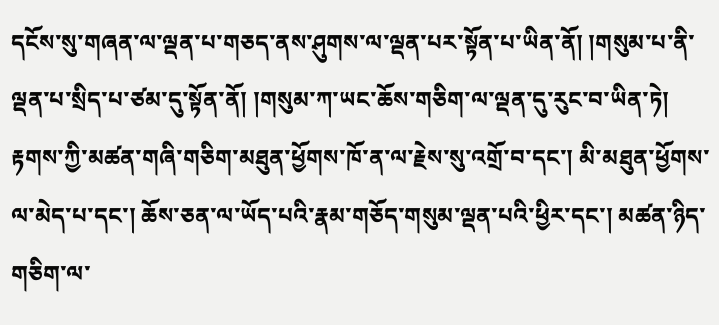དངོས་སུ་གཞན་ལ་ལྡན་པ་གཅད་ནས་ཤུགས་ལ་ལྡན་པར་སྟོན་པ་ཡིན་ནོ། །གསུམ་པ་ནི་ལྡན་པ་སྲིད་པ་ཙམ་དུ་སྟོན་ནོ། །གསུམ་ཀ་ཡང་ཆོས་གཅིག་ལ་ལྡན་དུ་རུང་བ་ཡིན་ཏེ། རྟགས་ཀྱི་མཚན་གཞི་གཅིག་མཐུན་ཕྱོགས་ཁོ་ན་ལ་རྗེས་སུ་འགྲོ་བ་དང་། མི་མཐུན་ཕྱོགས་ལ་མེད་པ་དང་། ཆོས་ཅན་ལ་ཡོད་པའི་རྣམ་གཅོད་གསུམ་ལྡན་པའི་ཕྱིར་དང་། མཚན་ཉིད་གཅིག་ལ་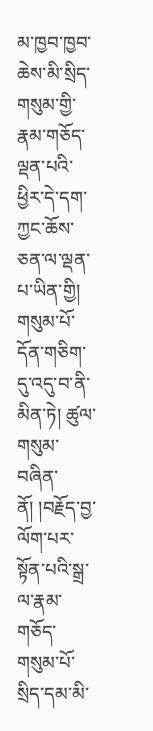མ་ཁྱབ་ཁྱབ་ཆེས་མི་སྲིད་གསུམ་གྱི་རྣམ་གཅོད་ལྡན་པའི་ཕྱིར་དེ་དག་ཀྱང་ཆོས་ཅན་ལ་ལྡན་པ་ཡིན་གྱི། གསུམ་པོ་དོན་གཅིག་དུ་འདུ་བ་ནི་མིན་ཏེ། ཚུལ་གསུམ་བཞིན་ནོ། །བརྗོད་བྱ་ལོག་པར་སྟོན་པའི་སྒྲ་ལ་རྣམ་གཅོད་གསུམ་པོ་སྲིད་དམ་མི་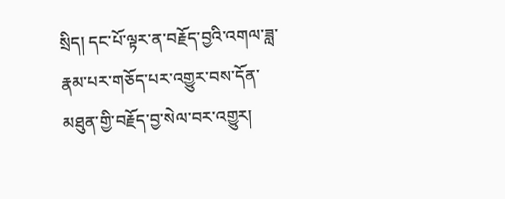སྲིད། དང་པོ་ལྟར་ན་བརྗོད་བྱའི་འགལ་ཟླ་རྣམ་པར་གཅོད་པར་འགྱུར་བས་དོན་མཐུན་གྱི་བརྗོད་བྱ་སེལ་བར་འགྱུར།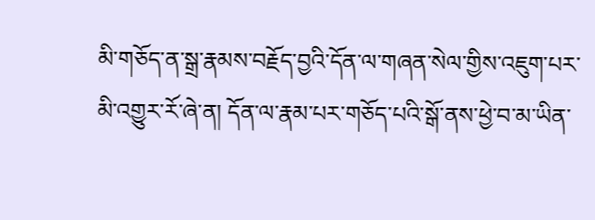མི་གཅོད་ན་སྒྲ་རྣམས་བརྗོད་བྱའི་དོན་ལ་གཞན་སེལ་གྱིས་འཇུག་པར་མི་འགྱུར་རོ་ཞེ་ན། དོན་ལ་རྣམ་པར་གཅོད་པའི་སྒོ་ནས་ཕྱེ་བ་མ་ཡིན་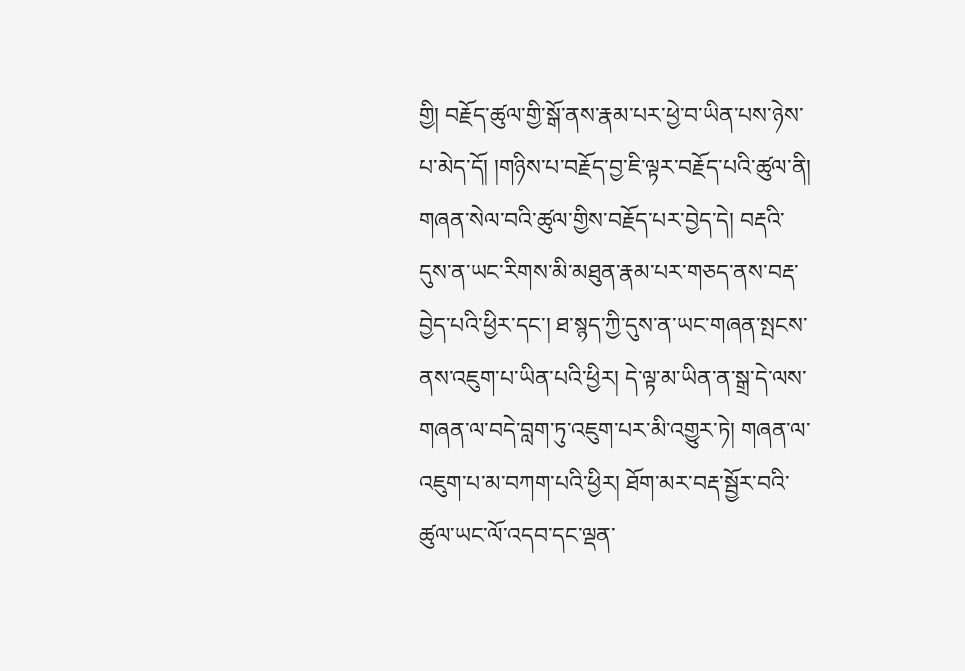གྱི། བརྗོད་ཚུལ་གྱི་སྒོ་ནས་རྣམ་པར་ཕྱེ་བ་ཡིན་པས་ཉེས་པ་མེད་དོ། །གཉིས་པ་བརྗོད་བྱ་ཇི་ལྟར་བརྗོད་པའི་ཚུལ་ནི། གཞན་སེལ་བའི་ཚུལ་གྱིས་བརྗོད་པར་བྱེད་དེ། བརྡའི་དུས་ན་ཡང་རིགས་མི་མཐུན་རྣམ་པར་གཅད་ནས་བརྡ་བྱེད་པའི་ཕྱིར་དང་། ཐ་སྙད་ཀྱི་དུས་ན་ཡང་གཞན་སྤངས་ནས་འཇུག་པ་ཡིན་པའི་ཕྱིར། དེ་ལྟ་མ་ཡིན་ན་སྒྲ་དེ་ལས་གཞན་ལ་བདེ་བླག་ཏུ་འཇུག་པར་མི་འགྱུར་ཏེ། གཞན་ལ་འཇུག་པ་མ་བཀག་པའི་ཕྱིར། ཐོག་མར་བརྡ་སྦྱོར་བའི་ཚུལ་ཡང་ལོ་འདབ་དང་ལྡན་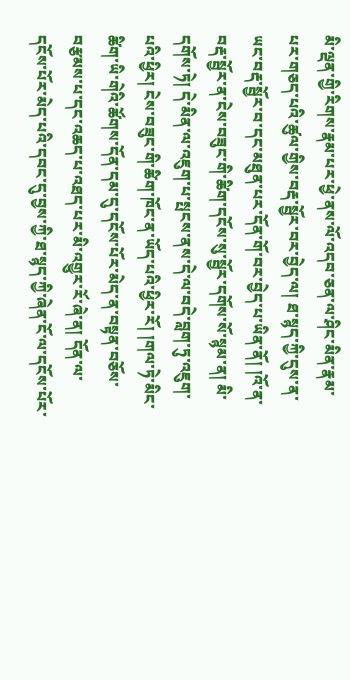མི་ལྡན་གྱི་རིགས་རྣམ་པར་ཕྱེ་ནས་ལོ་འདབ་ཅན་ལ་ཤིང་མིན་རྣམ་པར་གཅད་པའི་ཚུལ་གྱིས་བརྡ་སྦྱོར་བར་བྱེད་ལ། ཐ་སྙད་ཀྱི་དུས་ན་ཡང་བརྡ་སྦྱོར་བ་དང་མཐུན་པར་དོན་གོ་བར་བྱེད་པ་ཡིན་ནོ། །འོ་ན་བརྡ་སྦྱོར་ན་ངེས་བཟུང་གི་ཚིག་དངོས་སུ་སྦྱོར་དགོས་སོ་སྙམ་ན། མི་དགོས་ཏེ། དེ་མིན་ལ་འཇུག་པ་སྤངས་ནས་དེ་ལ་བདེ་བླག་ཏུ་འཇུག་པའི་ཕྱིར། ངེས་བཟུང་གི་ཚིག་ཁོང་ན་ཡོད་པའི་ཕྱིར་རོ། །གལ་ཏེ་མིང་ཚིག་ཡི་གེའི་ཚོགས་དོན་དམ་དུ་དངོས་པོར་མེད་ན་བསྟན་བཅོས་བརྩམས་པ་དང་འཆད་པ་འཐད་པར་མི་འགྱུར་རོ་ཞེ་ན། དོན་ལ་དངོས་པོར་མེད་པའི་དབང་དུ་བྱས་ཀྱི་ཐ་སྙད་ཀྱི་ཞེན་ངོ་ལ་དངོས་པོར་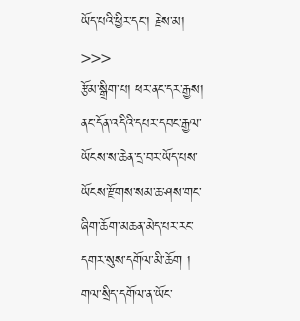ཡོད་པའི་ཕྱིར་དང་། རྗེས་མ། >>>
རྩོམ་སྒྲིག་པ། ཕར་ནང་དར་རྒྱས།
ནང་དོན་འདིའི་དཔར་དབང་རྒྱལ་ཡོངས་ས་ཆེན་དྲ་བར་ཡོད་པས་ཡོངས་རྫོགས་སམ་ཆ་ཤས་གང་ཞིག་ཆོག་མཆན་མེད་པར་རང་དགར་སུས་དགོལ་མི་ཆོག ། གལ་སྲིད་དགོལ་ན་ཡོང་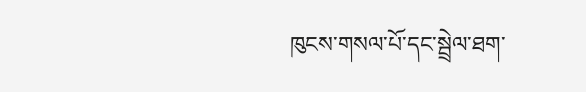ཁུངས་གསལ་པོ་དང་སྦྲེལ་ཐག་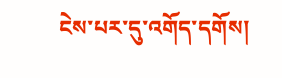ངེས་པར་དུ་འགོད་དགོས།